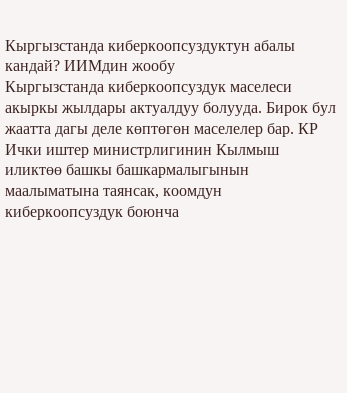Кыргызстанда киберкоопсуздуктун абалы кандай? ИИМдин жообу
Кыргызстанда киберкоопсуздук маселеси акыркы жылдары актуалдуу болууда. Бирок бул жаатта дагы деле көптөгөн маселелер бар. КР Ички иштер министрлигинин Кылмыш иликтөө башкы башкармалыгынын маалыматына таянсак, коомдун киберкоопсуздук боюнча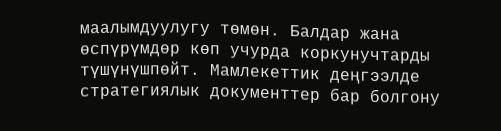маалымдуулугу төмөн. Балдар жана өспүрүмдөр көп учурда коркунучтарды түшүнүшпөйт. Мамлекеттик деңгээлде стратегиялык документтер бар болгону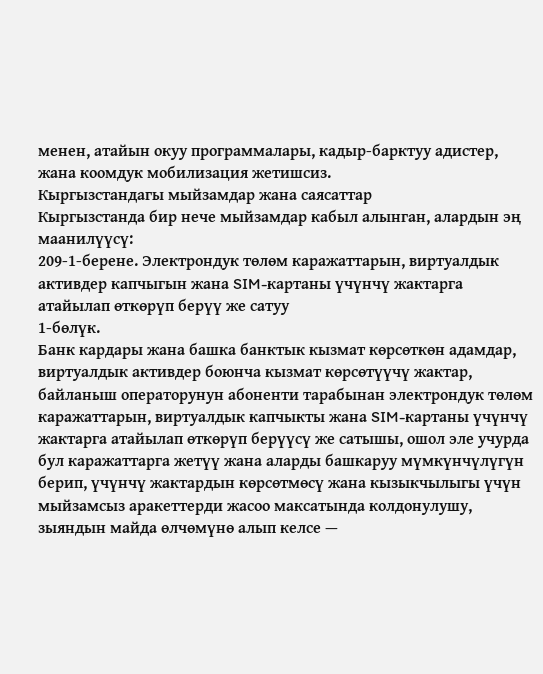менен, атайын окуу программалары, кадыр-барктуу адистер, жана коомдук мобилизация жетишсиз.
Кыргызстандагы мыйзамдар жана саясаттар
Кыргызстанда бир нече мыйзамдар кабыл алынган, алардын эң маанилүүсү:
209-1-берене. Электрондук төлөм каражаттарын, виртуалдык активдер капчыгын жана SIM-картаны үчүнчү жактарга атайылап өткөрүп берүү же сатуу
1-бөлүк.
Банк кардары жана башка банктык кызмат көрсөткөн адамдар, виртуалдык активдер боюнча кызмат көрсөтүүчү жактар, байланыш операторунун абоненти тарабынан электрондук төлөм каражаттарын, виртуалдык капчыкты жана SIM-картаны үчүнчү жактарга атайылап өткөрүп берүүсү же сатышы, ошол эле учурда бул каражаттарга жетүү жана аларды башкаруу мүмкүнчүлүгүн берип, үчүнчү жактардын көрсөтмөсү жана кызыкчылыгы үчүн мыйзамсыз аракеттерди жасоо максатында колдонулушу, зыяндын майда өлчөмүнө алып келсе —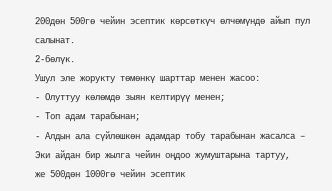200дөн 500гө чейин эсептик көрсөткүч өлчөмүндө айып пул салынат.
2-бөлүк.
Ушул эле жорукту төмөнкү шарттар менен жасоо:
- Олуттуу көлөмдө зыян келтирүү менен;
- Топ адам тарабынан;
- Алдын ала сүйлөшкөн адамдар тобу тарабынан жасалса –
Эки айдан бир жылга чейин оңдоо жумуштарына тартуу,
же 500дөн 1000гө чейин эсептик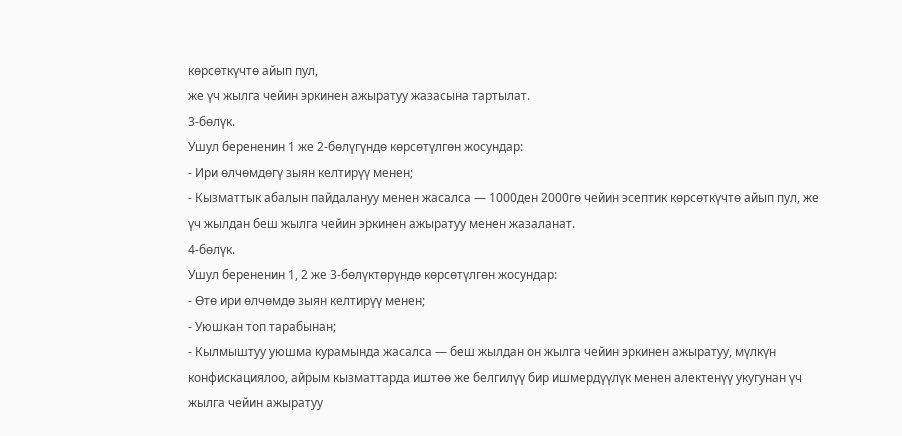көрсөткүчтө айып пул,
же үч жылга чейин эркинен ажыратуу жазасына тартылат.
3-бөлүк.
Ушул берененин 1 же 2-бөлүгүндө көрсөтүлгөн жосундар:
- Ири өлчөмдөгү зыян келтирүү менен;
- Кызматтык абалын пайдалануу менен жасалса — 1000ден 2000гө чейин эсептик көрсөткүчтө айып пул, же үч жылдан беш жылга чейин эркинен ажыратуу менен жазаланат.
4-бөлүк.
Ушул берененин 1, 2 же 3-бөлүктөрүндө көрсөтүлгөн жосундар:
- Өтө ири өлчөмдө зыян келтирүү менен;
- Уюшкан топ тарабынан;
- Кылмыштуу уюшма курамында жасалса — беш жылдан он жылга чейин эркинен ажыратуу, мүлкүн конфискациялоо, айрым кызматтарда иштөө же белгилүү бир ишмердүүлүк менен алектенүү укугунан үч жылга чейин ажыратуу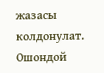жазасы колдонулат.
Ошондой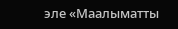эле «Маалыматты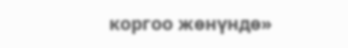коргоо жөнүндө»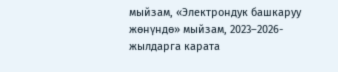мыйзам, «Электрондук башкаруу жөнүндө» мыйзам, 2023–2026-жылдарга карата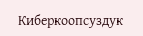Киберкоопсуздук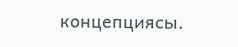концепциясы.